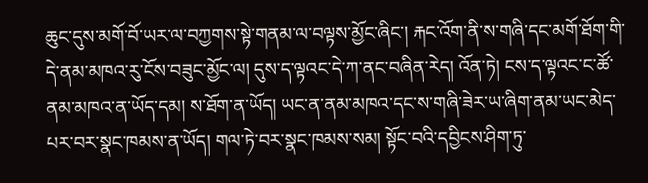ཆུང་དུས་མགོ་བོ་ཡར་ལ་བཀྱགས་སྟེ་གནམ་ལ་བལྟས་མྱོང་ཞིང་། རྐང་འོག་ནི་ས་གཞི་དང་མགོ་ཐོག་གི་དེ་ནམ་མཁའ་རུ་ངོས་བཟུང་མྱོང་ལ། དུས་ད་ལྟའང་དེ་ཀ་ནང་བཞིན་རེད། འོན་ཏེ། ངས་ད་ལྟའང་ང་ཚོ་ནམ་མཁའ་ན་ཡོད་དམ། ས་ཐོག་ན་ཡོད། ཡང་ན་ནམ་མཁའ་དང་ས་གཞི་ཟེར་ཡ་ཞིག་ནམ་ཡང་མེད་པར་བར་སྣང་ཁམས་ན་ཡོད། གལ་ཏེ་བར་སྣང་ཁམས་སམ། སྟོང་བའི་དབྱིངས་ཤིག་ཏུ་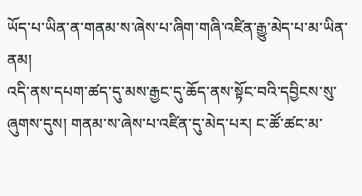ཡོད་པ་ཡིན་ན་གནམ་ས་ཞེས་པ་ཞིག་གཞི་འཛིན་རྒྱུ་མེད་པ་མ་ཡིན་ནམ།
འདི་ནས་དཔག་ཚད་དུ་མས་རྒྱང་དུ་ཆོད་ནས་སྟོང་བའི་དབྱིངས་སུ་ཞུགས་དུས། གནམ་ས་ཞེས་པ་འཛིན་དུ་མེད་པར། ང་ཚོ་ཚང་མ་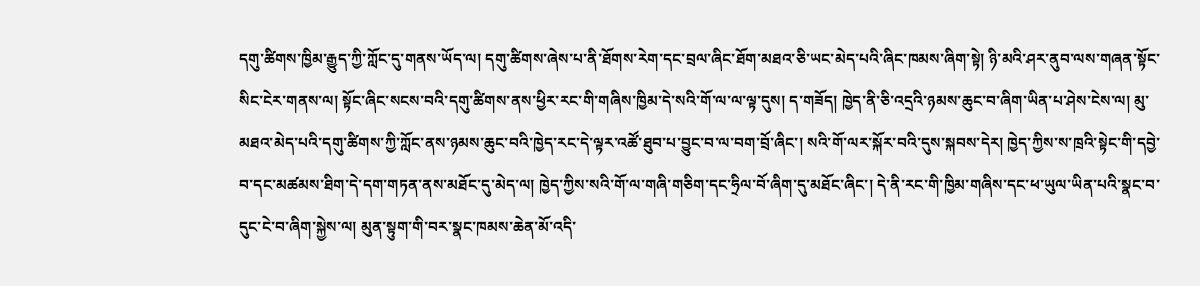དགུ་ཚིགས་ཁྱིམ་རྒྱུད་ཀྱི་ཀློང་དུ་གནས་ཡོད་ལ། དགུ་ཚིགས་ཞེས་པ་ནི་ཐོགས་རེག་དང་བྲལ་ཞིང་ཐོག་མཐའ་ཅི་ཡང་མེད་པའི་ཞིང་ཁམས་ཞིག་སྟེ། ཉི་མའི་ཤར་ནུབ་ལས་གཞན་སྟོང་སིང་ངེར་གནས་ལ། སྟོང་ཞིང་སངས་བའི་དགུ་ཚིགས་ནས་ཕྱིར་རང་གི་གཞིས་ཁྱིམ་དེ་སའི་གོ་ལ་ལ་ལྟ་དུས། ད་གཟོད། ཁྱེད་ནི་ཅི་འདྲའི་ཉམས་ཆུང་བ་ཞིག་ཡིན་པ་ཤེས་ངེས་ལ། མུ་མཐའ་མེད་པའི་དགུ་ཚིགས་ཀྱི་ཀློང་ནས་ཉམས་ཆུང་བའི་ཁྱེད་རང་དེ་ལྟར་འཚོ་ཐུབ་པ་བྱུང་བ་ལ་བག་བྲོ་ཞིང་། སའི་གོ་ལར་སྐོར་བའི་དུས་སྐབས་དེར། ཁྱེད་ཀྱིས་ས་ཁྲའི་སྟེང་གི་དབྱེ་བ་དང་མཚམས་ཐིག་དེ་དག་གཏན་ནས་མཐོང་དུ་མེད་ལ། ཁྱེད་ཀྱིས་སའི་གོ་ལ་གཞི་གཅིག་དང་ཧྲིལ་བོ་ཞིག་དུ་མཐོང་ཞིང་། དེ་ནི་རང་གི་ཁྱིམ་གཞིས་དང་ཕ་ཡུལ་ཡིན་པའི་སྣང་བ་དུང་ངེ་བ་ཞིག་སྐྱེས་ལ། མུན་སྟུག་གི་བར་སྣང་ཁམས་ཆེན་མོ་འདི་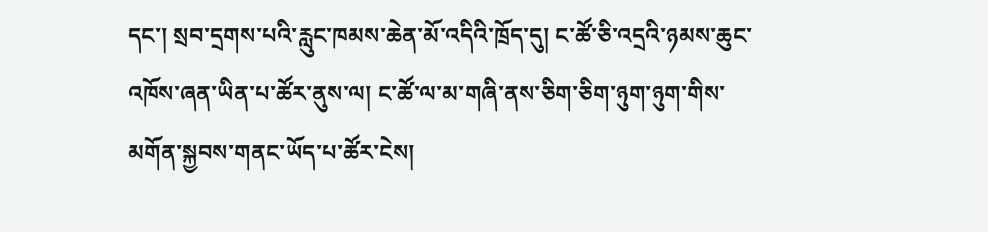དང་། སྲབ་དྲགས་པའི་རླུང་ཁམས་ཆེན་མོ་འདིའི་ཁྲོད་དུ། ང་ཚོ་ཅི་འདྲའི་ཉམས་ཆུང་འཁོས་ཞན་ཡིན་པ་ཚོར་ནུས་ལ། ང་ཚོ་ལ་མ་གཞི་ནས་ཅིག་ཅིག་ཉུག་ཉུག་གིས་མགོན་སྐྱབས་གནང་ཡོད་པ་ཚོར་ངེས།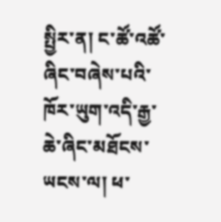སྤྱིར་ན། ང་ཚོ་འཚོ་ཞིང་བཞེས་པའི་ཁོར་ཡུག་འདི་རྒྱ་ཆེ་ཞིང་མཐོངས་ཡངས་ལ། ཕ་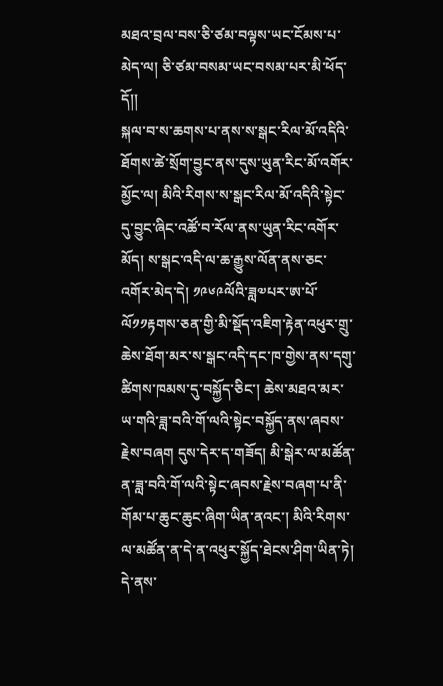མཐའ་བྲལ་བས་ཅི་ཙམ་བལྟས་ཡང་ངོམས་པ་མེད་ལ། ཅི་ཙམ་བསམ་ཡང་བསམ་པར་མི་ཕོད་དོ།།
སྐལ་བ་ས་ཆགས་པ་ནས་ས་སྒང་རིལ་མོ་འདིའི་ཐོགས་ཚེ་སྲོག་བྱུང་ནས་དུས་ཡུན་རིང་མོ་འགོར་མྱོང་ལ། མིའི་རིགས་ས་སྒང་རིལ་མོ་འདིའི་སྟེང་དུ་བྱུང་ཞིང་འཚོ་བ་རོལ་ནས་ཡུན་རིང་འགོར་མོད། ས་སྒང་འདི་ལ་ཆ་རྒྱུས་ལོན་ནས་ཅང་འགོར་མེད་དེ། ༡༩༦༩ལོའི་ཟླ༧པར་ཨ་པོ་ལོ༡༡རྟགས་ཅན་གྱི་མི་སྡོད་འཇིག་རྟེན་འཕུར་གྲུ་ཆེས་ཐོག་མར་ས་སྒང་འདི་དང་ཁ་གྱེས་ནས་དགུ་ཚིགས་ཁམས་དུ་བསྐྱོད་ཅིང་། ཆེས་མཐའ་མར་ཡ་གའི་ཟླ་བའི་གོ་ལའི་སྟེང་བསྐྱོད་ནས་ཞབས་རྗེས་བཞག དུས་དེར་ད་གཟོད། མི་སྒེར་ལ་མཚོན་ན་ཟླ་བའི་གོ་ལའི་སྟེང་ཞབས་རྗེས་བཞག་པ་ནི་གོམ་པ་ཆུང་ཆུང་ཞིག་ཡིན་ནའང་། མིའི་རིགས་ལ་མཚོན་ན་དེ་ན་འཕུར་སྐྱོད་ཐེངས་ཤིག་ཡིན་ཏེ། དེ་ནས་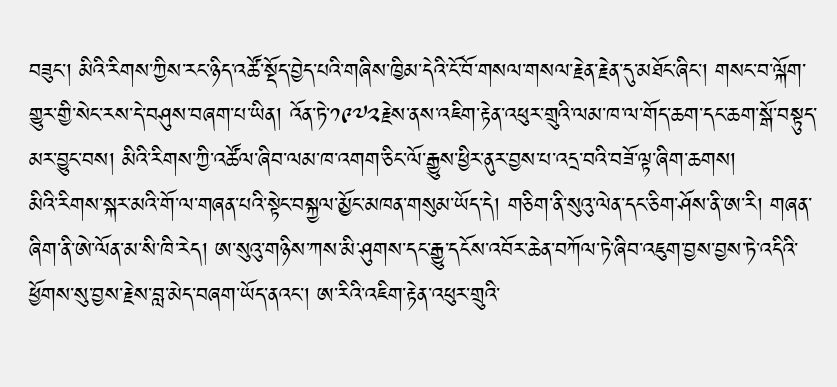བཟུང་། མིའི་རིགས་ཀྱིས་རང་ཉིད་འཚོ་སྡོད་བྱེད་པའི་གཞིས་ཁྱིམ་དེའི་ངོ་བོ་གསལ་གསལ་རྗེན་རྗེན་དུ་མཐོང་ཞིང་། གསང་བ་ལྐོག་གྱུར་གྱི་སེང་རས་དེ་བཤུས་བཞག་པ་ཡིན། འོན་ཏེ་༡༩༧༢རྗེས་ནས་འཇིག་རྟེན་འཕུར་གྲུའི་ལམ་ཁ་ལ་གོད་ཆག་དང་ཆག་སྒོ་བསྟུད་མར་བྱུང་བས། མིའི་རིགས་ཀྱི་འཚོལ་ཞིབ་ལམ་ཁ་འགག་ཅིང་ལོ་རྒྱུས་ཕྱིར་ནུར་བྱས་པ་འདྲ་བའི་བཟོ་ལྟ་ཞིག་ཆགས།
མིའི་རིགས་སྐར་མའི་གོ་ལ་གཞན་པའི་སྟེང་བསྐྱལ་མྱོང་མཁན་གསུམ་ཡོད་དེ། གཅིག་ནི་སུའུ་ལེན་དང་ཅིག་ཤོས་ནི་ཨ་རི། གཞན་ཞིག་ནི་ཨེ་ལོན་མ་སི་ཁི་རེད། ཨ་སུའུ་གཉིས་ཀས་མི་ཤུགས་དང་རྒྱུ་དངོས་འབོར་ཆེན་བཀོལ་ཏེ་ཞིབ་འཇུག་བྱས་བྱས་ཏེ་འདིའི་ཕྱོགས་སུ་བྱས་རྗེས་བླ་མེད་བཞག་ཡོད་ནའང་། ཨ་རིའི་འཇིག་རྟེན་འཕུར་གྲུའི་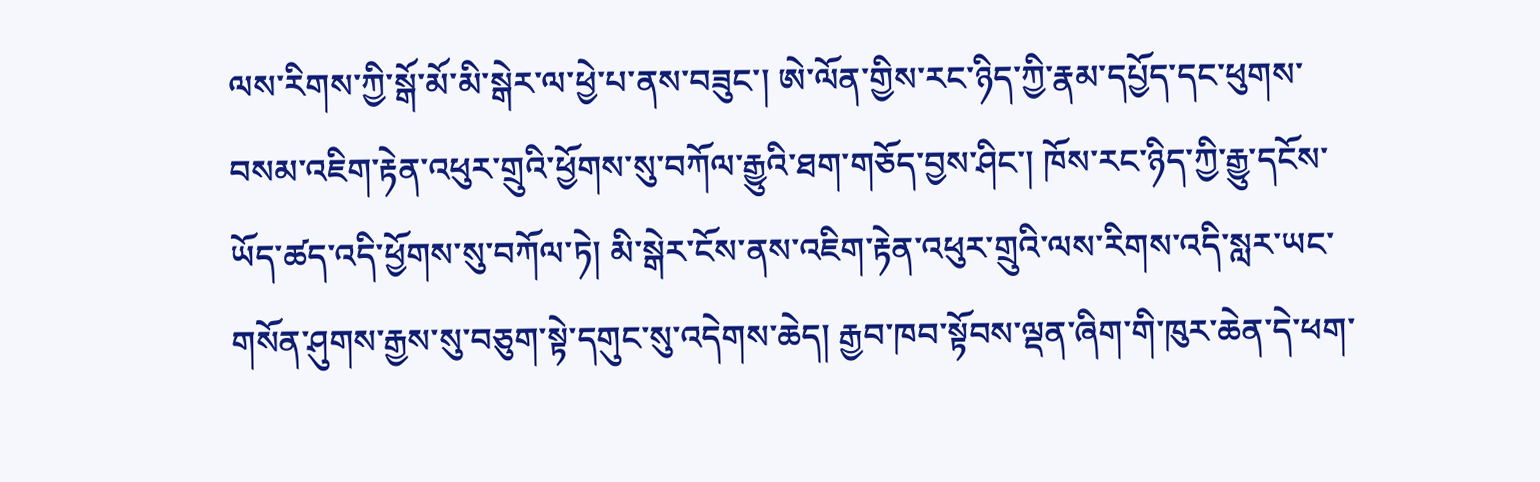ལས་རིགས་ཀྱི་སྒོ་མོ་མི་སྒེར་ལ་ཕྱེ་པ་ནས་བཟུང་། ཨེ་ལོན་གྱིས་རང་ཉིད་ཀྱི་རྣམ་དཔྱོད་དང་ཕུགས་བསམ་འཇིག་རྟེན་འཕུར་གྲུའི་ཕྱོགས་སུ་བཀོལ་རྒྱུའི་ཐག་གཅོད་བྱས་ཤིང་། ཁོས་རང་ཉིད་ཀྱི་རྒྱུ་དངོས་ཡོད་ཚད་འདི་ཕྱོགས་སུ་བཀོལ་ཏེ། མི་སྒེར་ངོས་ནས་འཇིག་རྟེན་འཕུར་གྲུའི་ལས་རིགས་འདི་སླར་ཡང་གསོན་ཤུགས་རྒྱས་སུ་བཅུག་སྟེ་དགུང་སུ་འདེགས་ཆེད། རྒྱབ་ཁབ་སྟོབས་ལྡན་ཞིག་གི་ཁུར་ཆེན་དེ་ཕག་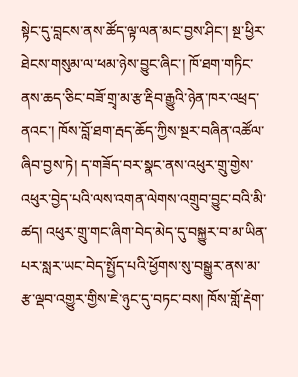སྟེང་དུ་བླངས་ནས་ཚོད་ལྟ་ལན་མང་བྱས་ཤིང་། སྔ་ཕྱིར་ཐེངས་གསུམ་ལ་ཕམ་ཉེས་བྱུང་ཞིང་། ཁོ་ཐག་གཏིང་ནས་ཆད་ཅིང་བཟོ་གྲྭ་མ་རྩ་རྡིབ་རྒྱུའི་ཉེན་ཁར་འཕྲད་ནའང་། ཁོས་བློ་ཐག་རྦད་ཆོད་ཀྱིས་སྔར་བཞིན་འཚོལ་ཞིབ་བྱས་ཏེ། ད་གཟོད་བར་སྣང་ནས་འཕུར་གྲུ་གྱེས་འཕུར་བྱེད་པའི་ལས་འགན་ལེགས་འགྲུབ་བྱུང་བའི་མི་ཚད། འཕུར་གྲུ་གང་ཞིག་བེད་མེད་དུ་བསྐྱུར་བ་མ་ཡིན་པར་སླར་ཡང་བེད་སྤྱོད་པའི་ཕྱོགས་སུ་བསྒྱུར་ནས་མ་རྩ་ལྡབ་འགྱུར་གྱིས་ཇེ་ཉུང་དུ་བཏང་བས། ཁོས་གློ་རྡེག་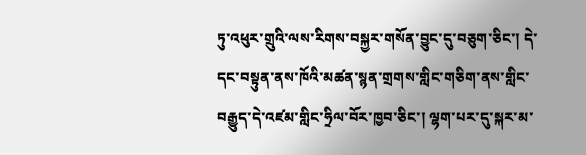ཏུ་འཕུར་གྲུའི་ལས་རིགས་བསྐྱར་གསོན་བྱུང་དུ་བཅུག་ཅིང་། དེ་དང་བསྟུན་ནས་ཁོའི་མཚན་སྙན་གྲགས་གླིང་གཅིག་ནས་གླིང་བརྒྱུད་དེ་འཛམ་གླིང་ཧྲིལ་བོར་ཁྱབ་ཅིང་། ལྷག་པར་དུ་སྐར་མ་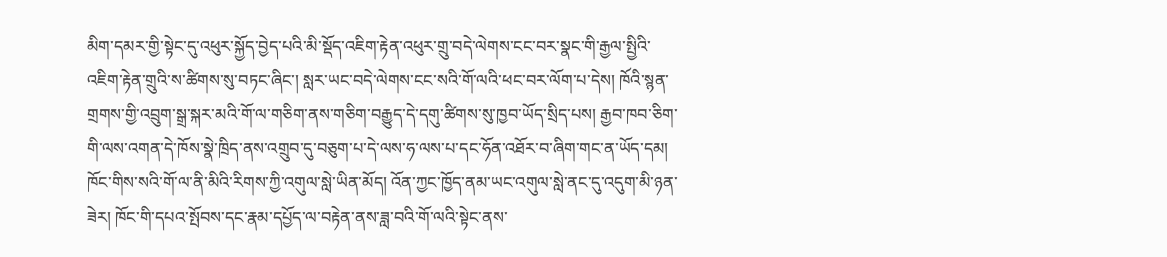མིག་དམར་གྱི་སྟེང་དུ་འཕུར་སྐྱོད་བྱེད་པའི་མི་སྡོད་འཇིག་རྟེན་འཕུར་གྲུ་བདེ་ལེགས་ངང་བར་སྣང་གི་རྒྱལ་སྤྱིའི་འཇིག་རྟེན་གྲུའི་ས་ཚིགས་སུ་བཏང་ཞིང་། སླར་ཡང་བདེ་ལེགས་ངང་སའི་གོ་ལའི་ཕང་བར་ལོག་པ་དེས། ཁོའི་སྙན་གྲགས་གྱི་འབྲུག་སྒྲ་སྐར་མའི་གོ་ལ་གཅིག་ནས་གཅིག་བརྒྱུད་དེ་དགུ་ཚིགས་སུ་ཁྱབ་ཡོད་སྲིད་པས། རྒྱབ་ཁབ་ཅིག་གི་ལས་འགན་དེ་ཁོས་སྣེ་ཁྲིད་ནས་འགྲུབ་དུ་བཅུག་པ་དེ་ལས་ཧ་ལས་པ་དང་ཧོན་འཐོར་བ་ཞིག་གང་ན་ཡོད་དམ།
ཁོང་གིས་སའི་གོ་ལ་ནི་མིའི་རིགས་ཀྱི་འགུལ་སླེ་ཡིན་མོད། འོན་ཀྱང་ཁྱོད་ནམ་ཡང་འགུལ་སླེ་ནང་དུ་འདུག་མི་ཉན་ཟེར། ཁོང་གི་དཔའ་སྤོབས་དང་རྣམ་དཔྱོད་ལ་བརྟེན་ནས་ཟླ་བའི་གོ་ལའི་སྟེང་ནས་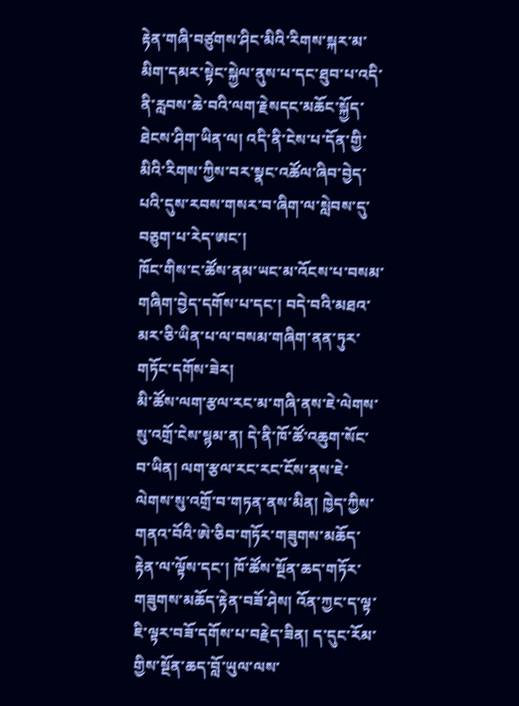རྟེན་གཞི་བཙུགས་ཤིང་མིའི་རིགས་སྐར་མ་མིག་དམར་སྟེང་སྐྱེལ་ནུས་པ་དང་ཐུབ་པ་འདི་ནི་རླབས་ཆེ་བའི་ལག་རྗེསདང་མཆོང་སྐྱོད་ཐེངས་ཤིག་ཡིན་ལ། འདི་ནི་ངེས་པ་དོན་གྱི་མིའི་རིགས་ཀྱིས་བར་སྣང་འཚོལ་ཞིབ་བྱེད་པའི་དུས་རབས་གསར་བ་ཞིག་ལ་སླེབས་དུ་བཅུག་པ་རེད་ཨང་།
ཁོང་གིས་ང་ཚོས་ནམ་ཡང་མ་འོངས་པ་བསམ་གཞིག་བྱེད་དགོས་པ་དང་། བདེ་བའི་མཐའ་མར་ཅི་ཡིན་པ་ལ་བསམ་གཞིག་ནན་ཏུར་གཏོང་དགོས་ཟེར།
མི་ཚོས་ལག་རྩལ་རང་མ་གཞི་ནས་ཇེ་ལེགས་སུ་འགྲོ་ངེས་སྙམ་ན། དེ་ནི་ཁོ་ཚོ་འཆུག་སོང་བ་ཡིན། ལག་རྩལ་རང་རང་ངོས་ནས་ཇེ་ལེགས་སུ་འགྲོ་བ་གཏན་ནས་མིན། ཁྱེད་ཀྱིས་གནའ་བོའི་ཨེ་ཅིབ་གཏོར་གཟུགས་མཆོད་རྟེན་ལ་ལྟོས་དང་། ཁོ་ཚོས་སྔོན་ཆད་གཏོར་གཟུགས་མཆོད་རྟེན་བཟོ་ཤེས། འོན་ཀྱང་ད་ལྟ་ཇི་ལྟར་བཟོ་དགོས་པ་བརྗེད་ཟིན། ད་དུང་རོམ་གྱིས་སྔོན་ཆད་བློ་ཡུལ་ལས་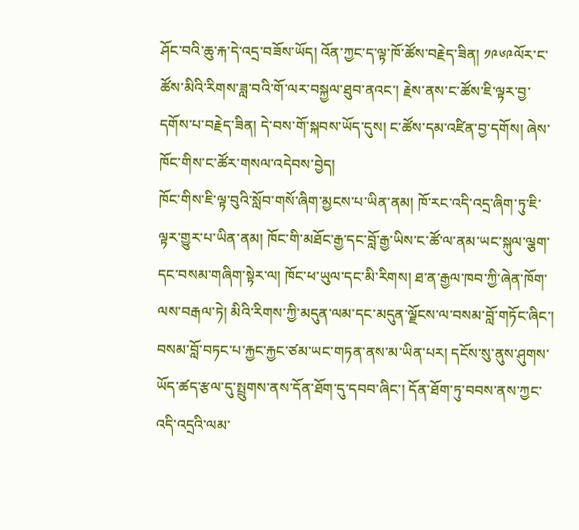ཤོང་བའི་ཆུ་རྐ་དེ་འདྲ་བཟོས་ཡོད། འོན་ཀྱང་ད་ལྟ་ཁོ་ཚོས་བརྗེད་ཟིན། ༡༩༦༩ལོར་ང་ཚོས་མིའི་རིགས་ཟླ་བའི་གོ་ལར་བསྐྱལ་ཐུབ་ནའང་། རྗེས་ནས་ང་ཚོས་ཇི་ལྟར་བྱ་དགོས་པ་བརྗེད་ཟིན། དེ་བས་གོ་སྐབས་ཡོད་དུས། ང་ཚོས་དམ་འཛིན་བྱ་དགོས། ཞེས་ཁོང་གིས་ང་ཚོར་གསལ་འདེབས་བྱེད།
ཁོང་གིས་ཇི་ལྟ་བུའི་སློབ་གསོ་ཞིག་མྱངས་པ་ཡིན་ནམ། ཁོ་རང་འདི་འདྲ་ཞིག་ཏུ་ཇི་ལྟར་གྱུར་པ་ཡིན་ནམ། ཁོང་གི་མཐོང་རྒྱ་དང་བློ་རྒྱ་ཡིས་ང་ཚོ་ལ་ནམ་ཡང་སྐུལ་ལྕག་དང་བསམ་གཞིག་སྟེར་ལ། ཁོང་ཕ་ཡུལ་དང་མི་རིགས། ཐ་ན་རྒྱལ་ཁབ་ཀྱི་ཞེན་ཁོག་ལས་བརྒལ་ཏེ། མིའི་རིགས་ཀྱི་མདུན་ལམ་དང་མདུན་ལྗོངས་ལ་བསམ་བློ་གཏོང་ཞིང་། བསམ་བློ་བཏང་པ་རྐྱང་རྐྱང་ཙམ་ཡང་གཏན་ནས་མ་ཡིན་པར། དངོས་སུ་ནུས་ཤུགས་ཡོད་ཚད་རྩལ་དུ་སྤྲུགས་ནས་དོན་ཐོག་དུ་དབབ་ཞིང་། དོན་ཐོག་ཏུ་བབས་ནས་ཀྱང་འདི་འདྲའི་ལམ་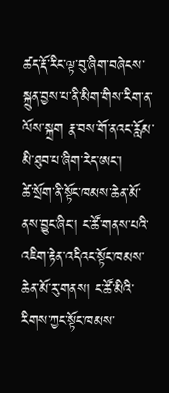ཚད་རྡོ་རིང་ལྟ་བུ་ཞིག་བཞེངས་སྐྲུན་བྱས་པ་ནི་མིག་གིས་རིག་ན་ལོས་སྐྲག རྣ་བས་གོ་ནའང་རློམ་མི་ཐུབ་པ་ཞིག་རེད་ཨང་།
ཚེ་སྲོག་ནི་སྟོང་ཁམས་ཆེན་མོ་ནས་བྱུང་ཞིང་། ང་ཚོ་གནས་པའི་འཇིག་རྟེན་འདིའང་སྟོང་ཁམས་ཆེན་མོ་རུ་གནས། ང་ཚོ་མིའི་རིགས་ཀྱང་སྟོང་ཁམས་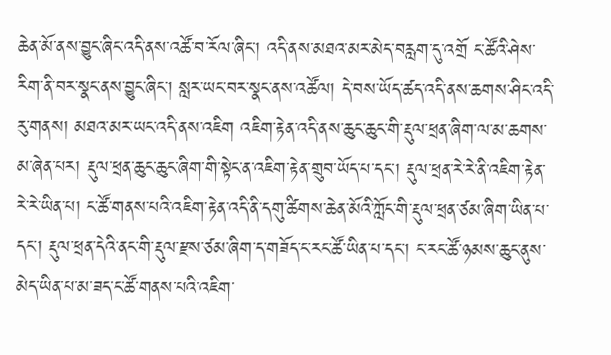ཆེན་མོ་ནས་བྱུང་ཞིང་འདི་ནས་འཚོ་བ་རོལ་ཞིང་། འདི་ནས་མཐའ་མར་མེད་བརླག་དུ་འགྲོ ང་ཚོའི་ཤེས་རིག་ནི་བར་སྣང་ནས་བྱུང་ཞིང་། སླར་ཡང་བར་སྣང་ནས་འཚོལ། དེ་བས་ཡོད་ཚད་འདི་ནས་ཆགས་ཤིང་འདི་རུ་གནས། མཐའ་མར་ཡང་འདི་ནས་འཇིག འཇིག་རྟེན་འདི་ནས་ཆུང་ཆུང་གི་རྡུལ་ཕྲན་ཞིག་ལ་མ་ཆགས་མ་ཞེན་པར། རྡུལ་ཕྲན་ཆུང་ཆུང་ཞིག་གི་སྟེང་ན་འཇིག་རྟེན་གྲུབ་ཡོད་པ་དང་། རྡུལ་ཕྲན་རེ་རེ་ནི་འཇིག་རྟེན་རེ་རེ་ཡིན་པ། ང་ཚོ་གནས་པའི་འཇིག་རྟེན་འདི་ནི་དགུ་ཚིགས་ཆེན་མོའི་ཀློང་གི་རྡུལ་ཕྲན་ཙམ་ཞིག་ཡིན་པ་དང་། རྡུལ་ཕྲན་དེའི་ནང་གི་རྡུལ་རྫས་ཙམ་ཞིག་ད་གཟོད་ང་རང་ཚོ་ཡིན་པ་དང་། ང་རང་ཚོ་ཉམས་ཆུང་ནུས་མེད་ཡིན་པ་མ་ཟད་ང་ཚོ་གནས་པའི་འཇིག་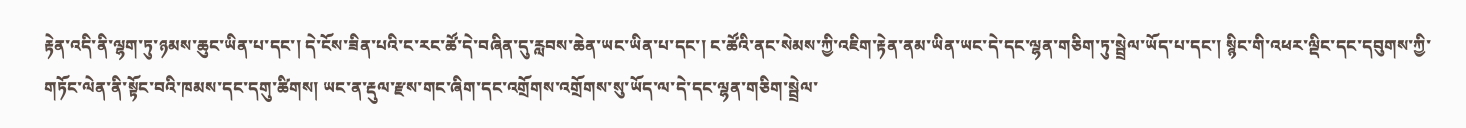རྟེན་འདི་ནི་ལྷག་ཏུ་ཉམས་ཆུང་ཡིན་པ་དང་། དེ་ངོས་ཟིན་པའི་ང་རང་ཚོ་དེ་བཞིན་དུ་རླབས་ཆེན་ཡང་ཡིན་པ་དང་། ང་ཚོའི་ནང་སེམས་ཀྱི་འཇིག་རྟེན་ནམ་ཡིན་ཡང་དེ་དང་ལྷན་གཅིག་ཏུ་སྦྲེལ་ཡོད་པ་དང་། སྙིང་གི་འཕར་ལྡིང་དང་དབུགས་ཀྱི་གཏོང་ལེན་ནི་སྟོང་བའི་ཁམས་དང་དགུ་ཚིགས། ཡང་ན་རྡུལ་རྫས་གང་ཞིག་དང་འགྲོགས་འགྲོགས་སུ་ཡོད་ལ་དེ་དང་ལྷན་གཅིག་སྦྲེལ་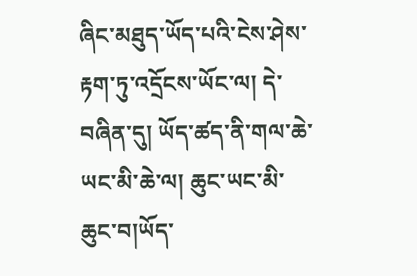ཞིང་མཐུད་ཡོད་པའི་ངེས་ཤེས་རྟག་ཏུ་འདྲོངས་ཡོང་ལ། དེ་བཞིན་དུ། ཡོད་ཚད་ནི་གལ་ཆེ་ཡང་མི་ཆེ་ལ། ཆུང་ཡང་མི་ཆུང་བ།ཡོད་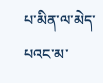པ་མིན་ལ་མེད་པའང་མ་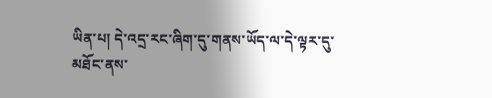ཡིན་པ། དེ་འདྲ་རང་ཞིག་དུ་གནས་ཡོད་ལ་དེ་ལྟར་དུ་མཐོང་ནས་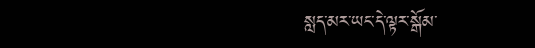སླད་མར་ཡང་དེ་ལྟར་སྒོམ་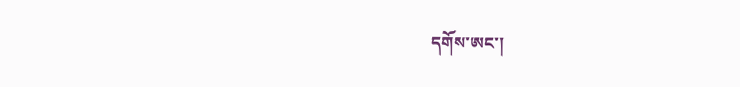དགོས་ཨང་།